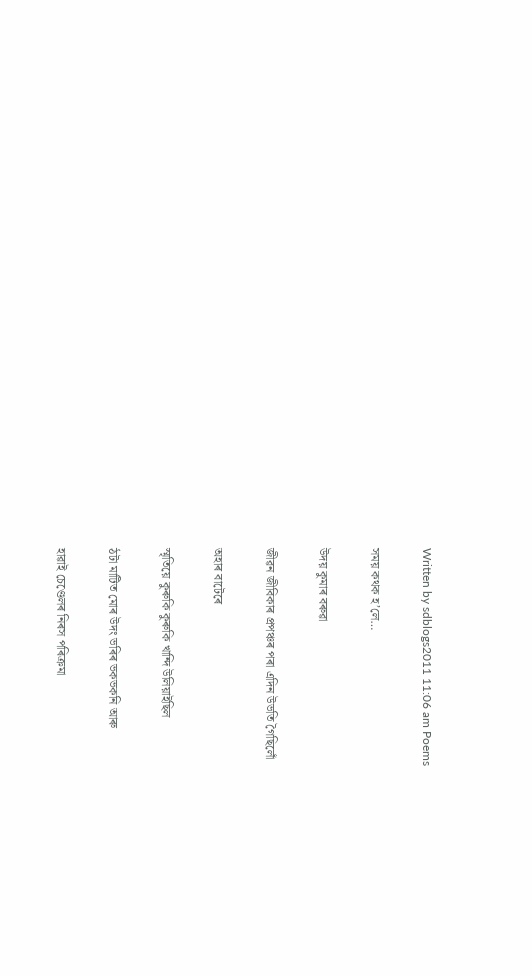Written by sdblogs2011 11:06 am Poems

সময় কথক হ’লে…

উদয় কুমাৰ বৰুৱা

জীৱন জীবিকাৰ প্ৰপঞ্চৰ পৰা এদিন উভতি গৈছিলোঁ

অহাৰ বাটেৰে

স্মৃতিয়ে কুৰুকি কুৰুকি খান্দি উলিয়াইছিল

ঠটা মাটিত মোৰ উদং ভৰিৰ ভকভকনি আৰু

হাৱাই চেণ্ডেলৰ নিৰস পৰিক্ৰমা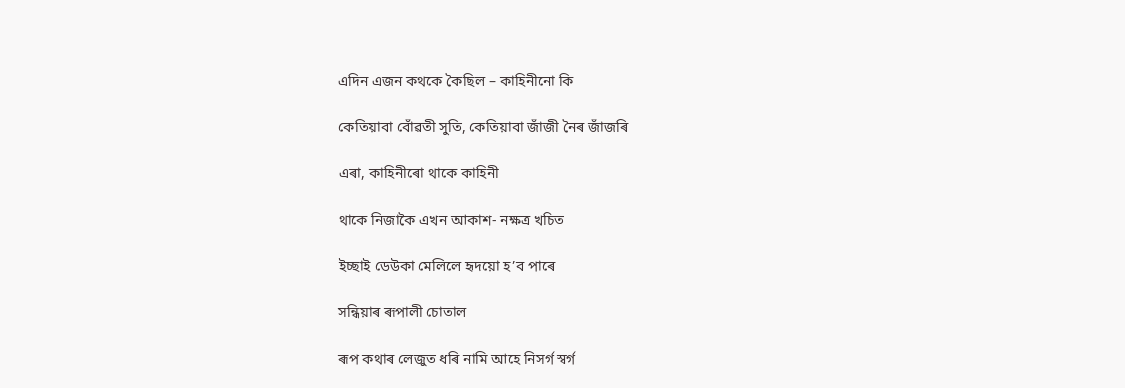এদিন এজন কথকে কৈছিল – কাহিনীনো কি

কেতিয়াবা বোঁৱতী সুতি, কেতিয়াবা জাঁজী নৈৰ জাঁজৰি

এৰা, কাহিনীৰো থাকে কাহিনী

থাকে নিজাকৈ এখন আকাশ- নক্ষত্ৰ খচিত

ইচ্ছাই ডেউকা মেলিলে হৃদয়ো হ’ব পাৰে

সন্ধিয়াৰ ৰূপালী চোতাল

ৰূপ কথাৰ লেজুত ধৰি নামি আহে নিসৰ্গ স্বৰ্গ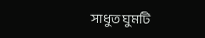সাধুত ঘুমটি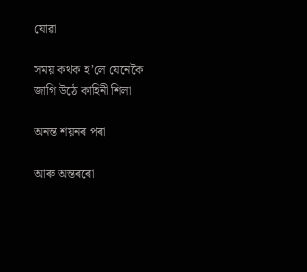যোৱা

সময় কথক হ’লে যেনেকৈ জাগি উঠে কাহিনী শিলা

অনন্ত শয়নৰ পৰা

আৰু অন্তৰৰো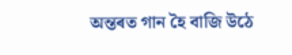অন্তৰত গান হৈ বাজি উঠে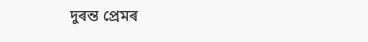দুৰন্ত প্ৰেমৰ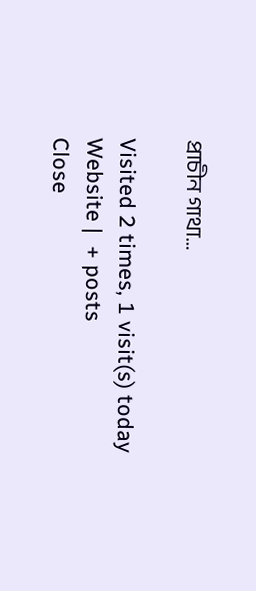প্ৰাচীন গাথা…

Visited 2 times, 1 visit(s) today
Website |  + posts
Close